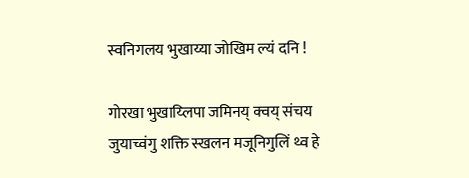स्वनिगलय भुखाय्या जोखिम ल्यं दनि !

गोरखा भुखाय्लिपा जमिनय् क्वय् संचय जुयाच्वंगु शक्ति स्खलन मजूनिगुलिं थ्व हे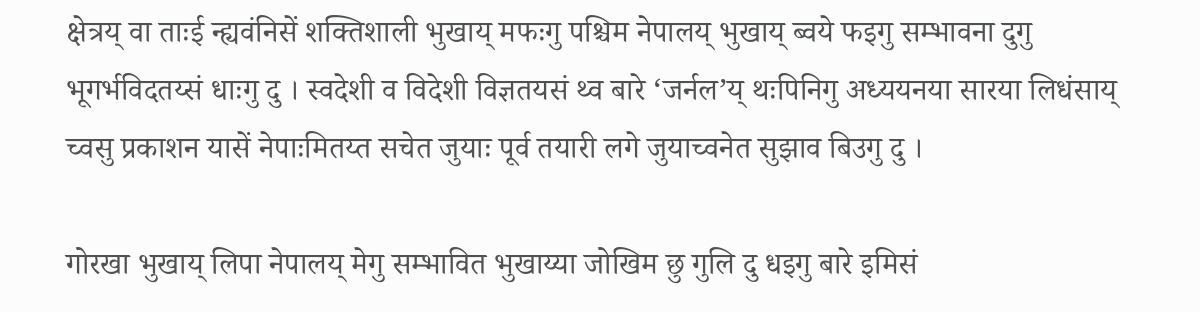क्षेत्रय् वा ताःई न्ह्यवंनिसें शक्तिशाली भुखाय् मफःगु पश्चिम नेपालय् भुखाय् ब्वये फइगु सम्भावना दुगु भूगर्भविदतय्सं धाःगु दु । स्वदेशी व विदेशी विज्ञतयसं थ्व बारे ‘जर्नल’य् थःपिनिगु अध्ययनया सारया लिधंसाय् च्वसु प्रकाशन यासें नेपाःमितय्त सचेत जुयाः पूर्व तयारी लगे जुयाच्वनेत सुझाव बिउगु दु ।

गोरखा भुखाय् लिपा नेपालय् मेगु सम्भावित भुखाय्या जोखिम छु गुलि दु धइगु बारे इमिसं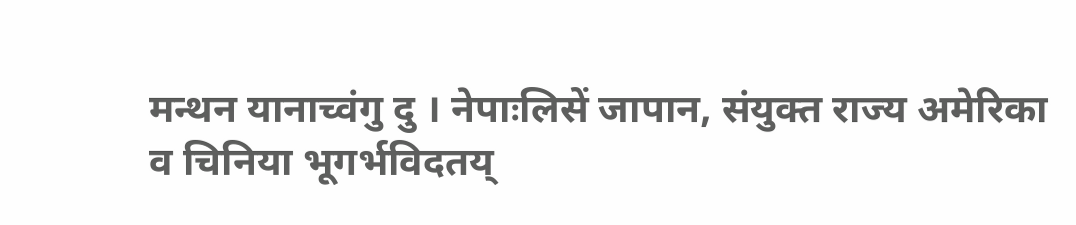मन्थन यानाच्वंगु दु । नेपाःलिसें जापान, संयुक्त राज्य अमेरिका व चिनिया भूगर्भविदतय्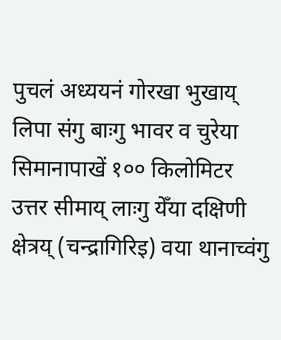पुचलं अध्ययनं गोरखा भुखाय् लिपा संगु बाःगु भावर व चुरेया सिमानापाखें १०० किलोमिटर उत्तर सीमाय् लाःगु येँया दक्षिणी क्षेत्रय् (चन्द्रागिरिइ) वया थानाच्वंगु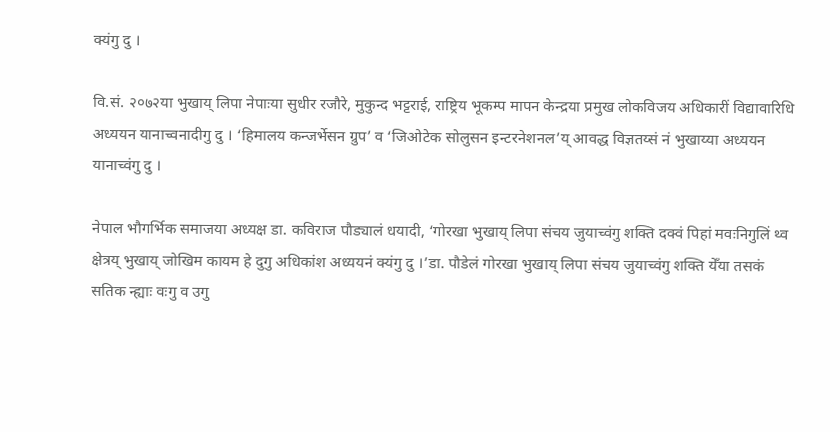क्यंगु दु ।

वि.सं. २०७२या भुखाय् लिपा नेपाःया सुधीर रजौरे, मुकुन्द भट्टराई, राष्ट्रिय भूकम्प मापन केन्द्रया प्रमुख लोकविजय अधिकारीं विद्यावारिधि अध्ययन यानाच्वनादीगु दु । ‘हिमालय कन्जर्भेसन ग्रुप’ व ‘जिओटेक सोलुसन इन्टरनेशनल’य् आवद्ध विज्ञतय्सं नं भुखाय्या अध्ययन यानाच्वंगु दु ।

नेपाल भौगर्भिक समाजया अध्यक्ष डा. कविराज पौड्यालं धयादी, ‘गोरखा भुखाय् लिपा संचय जुयाच्वंगु शक्ति दक्वं पिहां मवःनिगुलिं थ्व क्षेत्रय् भुखाय् जोखिम कायम हे दुगु अधिकांश अध्ययनं क्यंगु दु ।’डा. पौडेलं गोरखा भुखाय् लिपा संचय जुयाच्वंगु शक्ति येँया तसकं सतिक न्ह्याः वःगु व उगु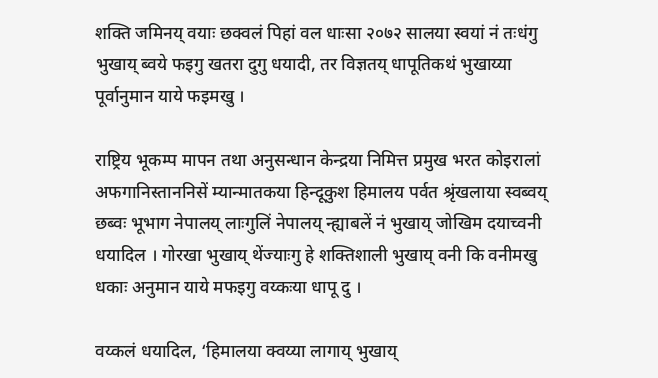शक्ति जमिनय् वयाः छक्वलं पिहां वल धाःसा २०७२ सालया स्वयां नं तःधंगु भुखाय् ब्वये फइगु खतरा दुगु धयादी, तर विज्ञतय् धापूतिकथं भुखाय्या पूर्वानुमान याये फइमखु ।

राष्ट्रिय भूकम्प मापन तथा अनुसन्धान केन्द्रया निमित्त प्रमुख भरत कोइरालां अफगानिस्ताननिसें म्यान्मातकया हिन्दूकुश हिमालय पर्वत श्रृंखलाया स्वब्वय् छब्वः भूभाग नेपालय् लाःगुलिं नेपालय् न्ह्याबलें नं भुखाय् जोखिम दयाच्वनी धयादिल । गोरखा भुखाय् थेंज्याःगु हे शक्तिशाली भुखाय् वनी कि वनीमखु धकाः अनुमान याये मफइगु वय्कःया धापू दु ।

वय्कलं धयादिल, ‘हिमालया क्वय्या लागाय् भुखाय्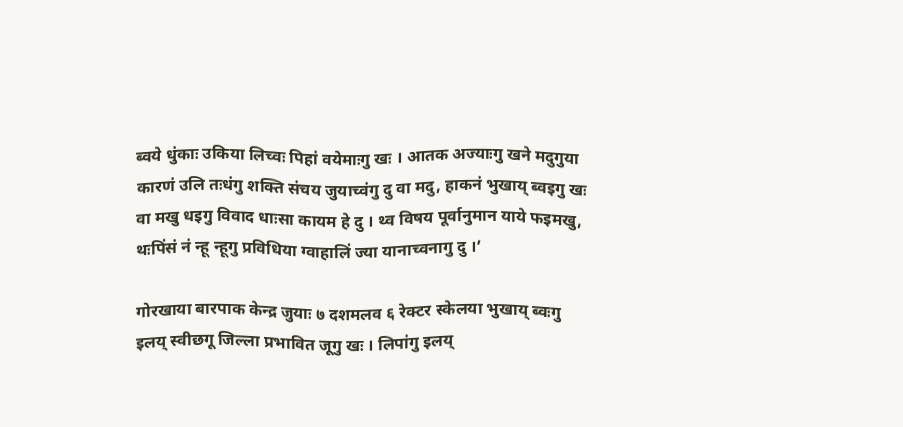ब्वये धुंकाः उकिया लिच्वः पिहां वयेमाःगु खः । आतक अज्याःगु खने मदुगुया कारणं उलि तःधंगु शक्ति संचय जुयाच्वंगु दु वा मदु, हाकनं भुखाय् ब्वइगु खः वा मखु धइगु विवाद धाःसा कायम हे दु । थ्व विषय पूर्वानुमान याये फइमखु, थःपिंसं नं न्हू न्हूगु प्रविधिया ग्वाहालिं ज्या यानाच्वनागु दु ।’

गोरखाया बारपाक केन्द्र जुयाः ७ दशमलव ६ रेक्टर स्केलया भुखाय् ब्वःगु इलय् स्वीछगू जिल्ला प्रभावित जूगु खः । लिपांगु इलय्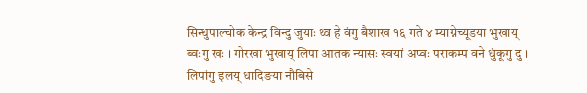सिन्धुपाल्चोक केन्द्र विन्दु जुयाः थ्व हे वंगु बैशाख १६ गते ४ म्याग्नेच्यूडया भुखाय् ब्वःगु खः । गोरखा भुखाय् लिपा आतक न्यासः स्वयां अप्वः पराकम्प वने धुंकूगु दु । लिपांगु इलय् धादिङया नौबिसे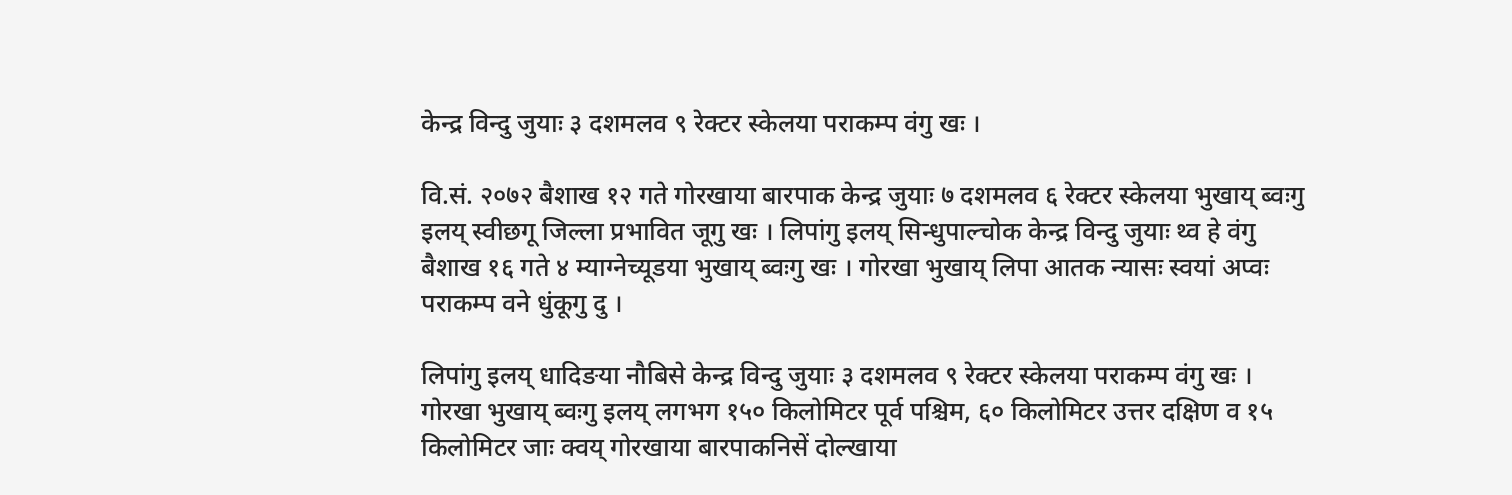केन्द्र विन्दु जुयाः ३ दशमलव ९ रेक्टर स्केलया पराकम्प वंगु खः ।

वि.सं. २०७२ बैशाख १२ गते गोरखाया बारपाक केन्द्र जुयाः ७ दशमलव ६ रेक्टर स्केलया भुखाय् ब्वःगु इलय् स्वीछगू जिल्ला प्रभावित जूगु खः । लिपांगु इलय् सिन्धुपाल्चोक केन्द्र विन्दु जुयाः थ्व हे वंगु बैशाख १६ गते ४ म्याग्नेच्यूडया भुखाय् ब्वःगु खः । गोरखा भुखाय् लिपा आतक न्यासः स्वयां अप्वः पराकम्प वने धुंकूगु दु ।

लिपांगु इलय् धादिङया नौबिसे केन्द्र विन्दु जुयाः ३ दशमलव ९ रेक्टर स्केलया पराकम्प वंगु खः । गोरखा भुखाय् ब्वःगु इलय् लगभग १५० किलोमिटर पूर्व पश्चिम, ६० किलोमिटर उत्तर दक्षिण व १५ किलोमिटर जाः क्वय् गोरखाया बारपाकनिसें दोल्खाया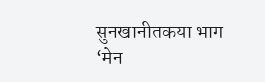सुनखानीतकया भाग ‘मेन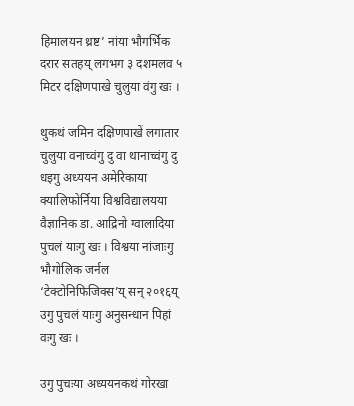हिमालयन थ्रष्ट’ नांया भौगर्भिक दरार सतहय् लगभग ३ दशमलव ५ मिटर दक्षिणपाखे चुलुया वंगु खः ।

थुकथं जमिन दक्षिणपाखें लगातार चुलुया वनाच्वंगु दु वा थानाच्वंगु दु धइगु अध्ययन अमेरिकाया क्यालिफोर्निया विश्वविद्यालयया वैज्ञानिक डा. आद्रिनो ग्वालादिया पुचलं याःगु खः । विश्वया नांजाःगु भौगोलिक जर्नल ‘टेक्टोनिफिजिक्स’य् सन् २०१६य् उगु पुचलं याःगु अनुसन्धान पिहां वःगु खः ।

उगु पुचःया अध्ययनकथं गोरखा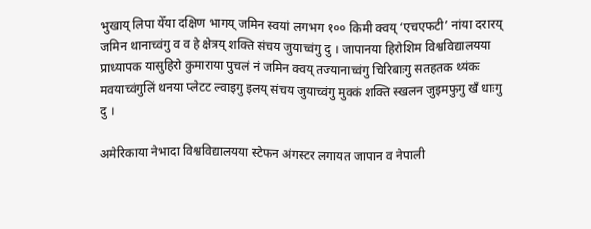भुखाय् लिपा येँया दक्षिण भागय् जमिन स्वयां लगभग १०० किमी क्वय् ‘एचएफटी’ नांया दरारय् जमिन थानाच्वंगु व व हे क्षेत्रय् शक्ति संचय जुयाच्वंगु दु । जापानया हिरोशिम विश्वविद्यालयया प्राध्यापक यासुहिरो कुमाराया पुचलं नं जमिन क्वय् तज्यानाच्वंगु चिरिबाःगु सतहतक थ्यंकः मवयाच्वंगुलिं थनया प्लेटट ल्वाइगु इलय् संचय जुयाच्वंगु मुक्कं शक्ति स्खलन जुइमफुगु खँ धाःगु दु ।

अमेरिकाया नेभादा विश्वविद्यालयया स्टेफन अंगस्टर लगायत जापान व नेपाली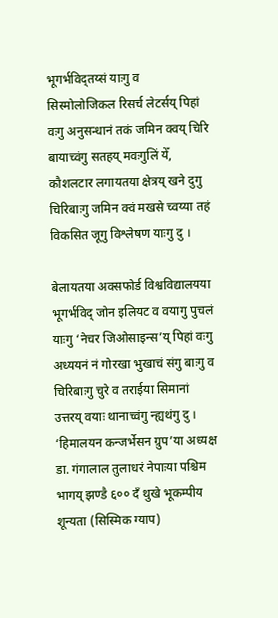भूगर्भविद्तय्सं याःगु व सिस्मोलोजिकल रिसर्च लेटर्सय् पिहां वःगु अनुसन्धानं तकं जमिन क्वय् चिरि बायाच्वंगु सतहय् मवःगुलिं येँ, कौशलटार लगायतया क्षेत्रय् खने दुगु चिरिबाःगु जमिन क्वं मखसे च्वय्या तहं विकसित जूगु विश्लेषण याःगु दु ।

बेलायतया अक्सफोर्ड विश्वविद्यालयया भूगर्भविद् जोन इलियट व वयागु पुचलं याःगु ‘नेचर जिओसाइन्स’य् पिहां वःगु अध्ययनं नं गोरखा भुखाचं संगु बाःगु व चिरिबाःगु चुरे व तराईया सिमानां उत्तरय् वयाः थानाच्वंगु न्ह्यथंगु दु । ‘हिमालयन कन्जर्भेसन ग्रुप’या अध्यक्ष डा. गंगालाल तुलाधरं नेपाःया पश्चिम भागय् झण्डै ६०० दँ थुखे भूकम्पीय शून्यता (सिस्मिक ग्याप)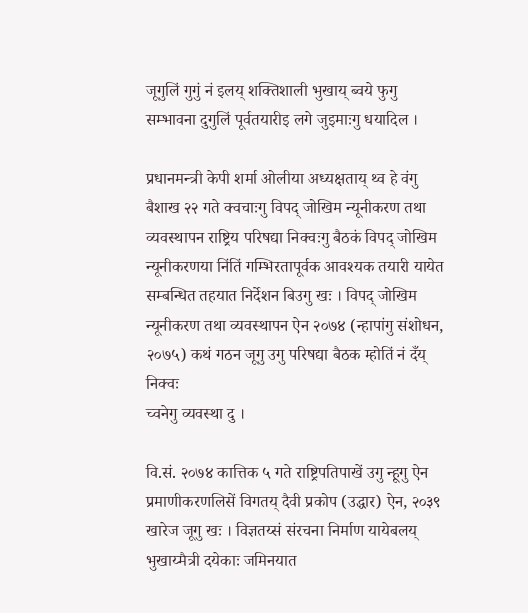जूगुलिं गुगुं नं इलय् शक्तिशाली भुखाय् ब्वये फुगु सम्भावना दुगुलिं पूर्वतयारीइ लगे जुइमाःगु धयादिल ।

प्रधानमन्त्री केपी शर्मा ओलीया अध्यक्षताय् थ्व हे वंगु बैशाख २२ गते क्वचाःगु विपद् जोखिम न्यूनीकरण तथा व्यवस्थापन राष्ट्रिय परिषद्या निक्वःगु बैठकं विपद् जोखिम न्यूनीकरणया निंतिं गम्भिरतापूर्वक आवश्यक तयारी यायेत सम्बन्धित तहयात निर्देशन बिउगु खः । विपद् जोखिम न्यूनीकरण तथा व्यवस्थापन ऐन २०७४ (न्हापांगु संशोधन, २०७५) कथं गठन जूगु उगु परिषद्या बैठक म्होतिं नं दँय् निक्वः
च्वनेगु व्यवस्था दु ।

वि.सं. २०७४ कात्तिक ५ गते राष्ट्रिपतिपाखें उगु न्हूगु ऐन प्रमाणीकरणलिसें विगतय् दैवी प्रकोप (उद्धार) ऐन, २०३९ खारेज जूगु खः । विज्ञतय्सं संरचना निर्माण यायेबलय् भुखाय्मैत्री दयेकाः जमिनयात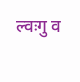ल्वःगु व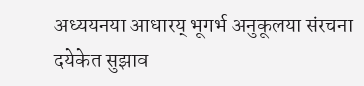अध्ययनया आधारय् भूगर्भ अनुकूलया संरचना दयेकेत सुझाव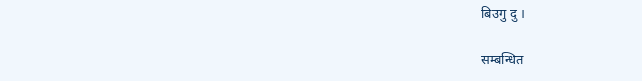बिउगु दु ।

सम्बन्धित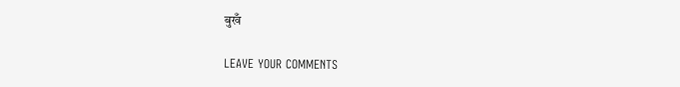बुखँ

LEAVE YOUR COMMENTS